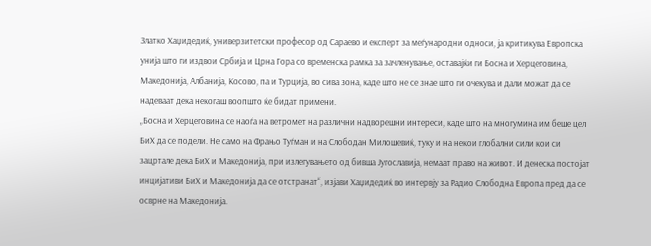Златко Хаџидедиќ, универзитетски професор од Сараево и експерт за меѓународни односи, ја критикува Европска унија што ги издвои Србија и Црна Гора со временска рамка за зачленување, оставајќи ги Босна и Херцеговина, Македонија, Албанија, Косово, па и Турција, во сива зона, каде што не се знае што ги очекува и дали можат да се надеваат дека некогаш воопшто ќе бидат примени.
„Босна и Херцеговина се наоѓа на ветромет на различни надворешни интереси, каде што на многумина им беше цел БиХ да се подели. Не само на Фрањо Туѓман и на Слободан Милошевиќ, туку и на некои глобални сили кои си зацртале дека БиХ и Македонија, при излегувањето од бивша Југославија, немаат право на живот. И денеска постојат инцијативи БиХ и Македонија да се отстранат“, изјави Хаџидедиќ во интервју за Радио Слободна Европа пред да се осврне на Македонија.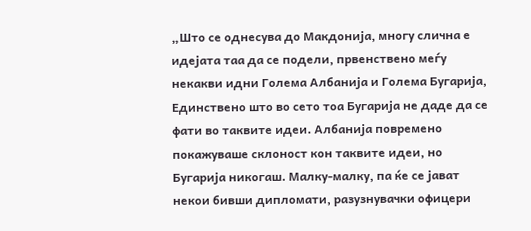„Што се однесува до Макдонија, многу слична е идејата таа да се подели, првенствено меѓу некакви идни Голема Албанија и Голема Бугарија, Единствено што во сето тоа Бугарија не даде да се фати во таквите идеи. Албанија повремено покажуваше склоност кон таквите идеи, но Бугарија никогаш. Малку-малку, па ќе се јават некои бивши дипломати, разузнувачки офицери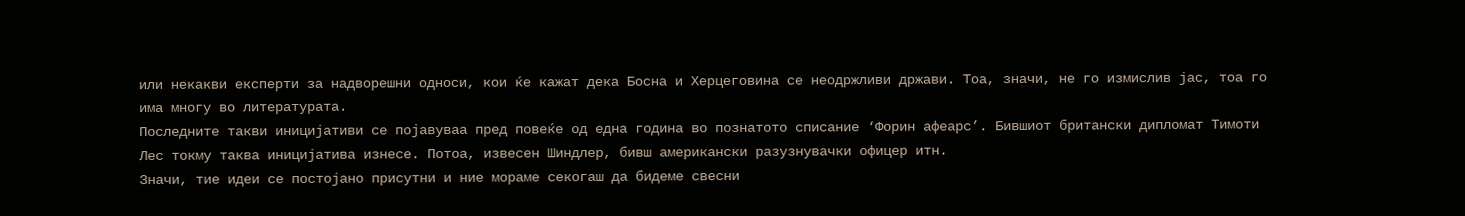или некакви експерти за надворешни односи, кои ќе кажат дека Босна и Херцеговина се неодржливи држави. Тоа, значи, не го измислив јас, тоа го има многу во литературата.
Последните такви иницијативи се појавуваа пред повеќе од една година во познатото списание ‘Форин афеарс’. Бившиот британски дипломат Тимоти Лес токму таква иницијатива изнесе. Потоа, извесен Шиндлер, бивш американски разузнувачки офицер итн.
Значи, тие идеи се постојано присутни и ние мораме секогаш да бидеме свесни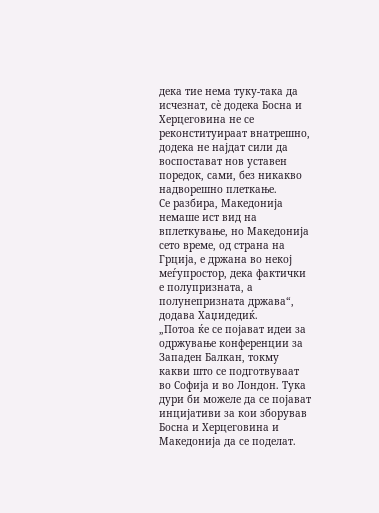дека тие нема туку-така да исчезнат, сè додека Босна и Херцеговина не се реконституираат внатрешно, додека не најдат сили да воспостават нов уставен поредок, сами, без никакво надворешно плеткање.
Се разбира, Македонија немаше ист вид на вплеткување, но Македонија сето време, од страна на Грција, е држана во некој меѓупростор, дека фактички е полупризната, а полунепризната држава“, додава Хаџидедиќ.
„Потоа ќе се појават идеи за одржување конференции за Западен Балкан, токму какви што се подготвуваат во Софија и во Лондон. Тука дури би можеле да се појават инцијативи за кои зборував Босна и Херцеговина и Македонија да се поделат.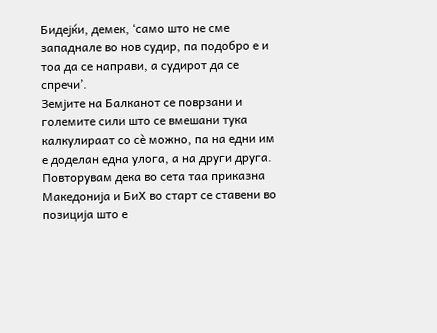Бидејќи, демек, ‘само што не сме западнале во нов судир, па подобро е и тоа да се направи, а судирот да се спречи’.
Земјите на Балканот се поврзани и големите сили што се вмешани тука калкулираат со сè можно, па на едни им е доделан една улога, а на други друга. Повторувам дека во сета таа приказна Македонија и БиХ во старт се ставени во позиција што е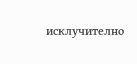исклучително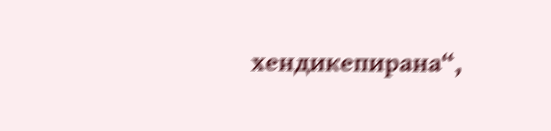хендикепирана“,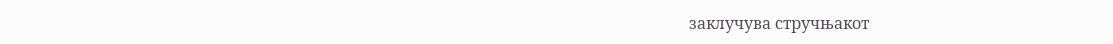заклучува стручњакот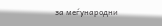за меѓународни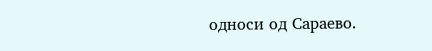односи од Сараево.